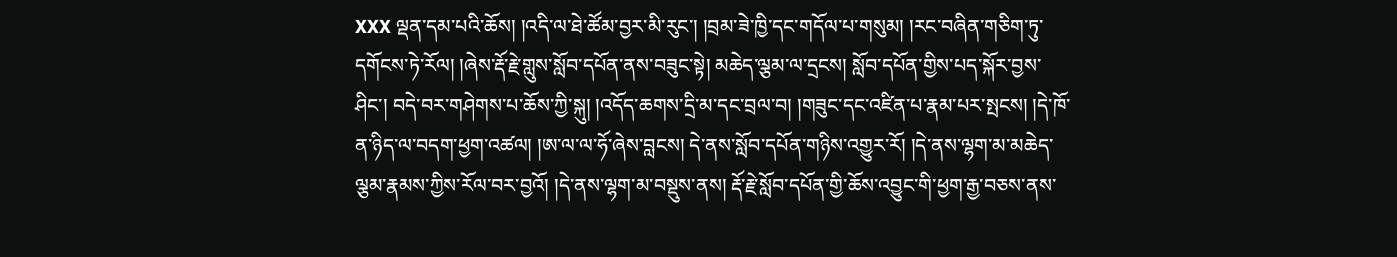XXX ལྡན་དམ་པའི་ཆོས། །འདི་ལ་ཐེ་ཚོམ་བྱར་མི་རུང་། །བྲམ་ཟེ་ཁྱི་དང་གདོལ་པ་གསུམ། །རང་བཞིན་གཅིག་ཏུ་དགོངས་ཏེ་རོལ། །ཞེས་རྡོ་རྗེ་གླུས་སློབ་དཔོན་ནས་བཟུང་སྟེ། མཆེད་ལྕམ་ལ་དྲངས། སློབ་དཔོན་གྱིས་པད་སྐོར་བྱས་ཤིང་། བདེ་བར་གཤེགས་པ་ཆོས་ཀྱི་སྐུ། །འདོད་ཆགས་དྲི་མ་དང་བྲལ་བ། །གཟུང་དང་འཛིན་པ་རྣམ་པར་སྤངས། །དེ་ཁོ་ན་ཉིད་ལ་བདག་ཕྱག་འཚལ། །ཨ་ལ་ལ་ཧོ་ཞེས་བླངས། དེ་ནས་སློབ་དཔོན་གཉིས་འགྱུར་རོ། །དེ་ནས་ལྷག་མ་མཆེད་ལྕམ་རྣམས་ཀྱིས་རོལ་བར་བྱའོ། །དེ་ནས་ལྷག་མ་བསྡུས་ནས། རྡོ་རྗེ་སློབ་དཔོན་གྱི་ཆོས་འབྱུང་གི་ཕྱག་རྒྱ་བཅས་ནས་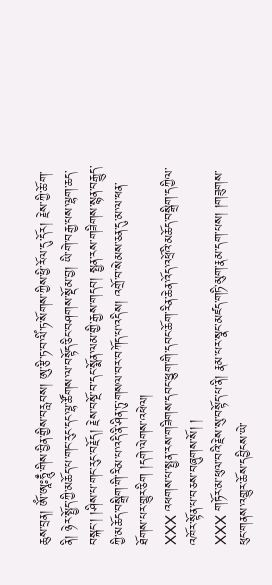ཆུས་བྲན། ཨོཾ་ཨཱཿཧཱུྃ་གིས་བྱིན་གྱིས་བརླབས། ཨུ་རྩི་ཏ་བ་ལིཾ་ཏ་སོགས་ཀྱིས་ཕྱི་རོལ་དུ་དོར། རྗེས་ཀྱི་ཆོ་ག་ནི། ཉེར་སྤྱོད་ཀྱི་མཆོད་པ་གང་རུང་དང་ལྷ་ཚོགས་ལ་བསྟོད་ཅིང་བཤགས་སྡོམ་བྱ། ཡི་གེ་བརྒྱ་པས་ལྷག་ཆད་བསྐང་། །ཤིས་པ་གང་རུང་བརྗོད། རྗེས་བསྔོ་བ་དང་སྨོན་ལམ་གྱི་རྒྱས་གདབ། སྤྱན་རས་གཟིགས་སྙན་བརྒྱུད་ཀྱི་མཆོད་བསྒྲིག་གི་རིམ་པ་འདི་ནི་ཤིན་ཏུ་གསལ་བར་བཀོད་པ་འདིས། འགྲོ་བ་སེམས་ཅན་དུ་མ་ལ་ཕན་ཐོགས་པར་གྱུར་ཅིག །དགེ་ལེགས་འཕེལ།
XXX འཕགས་པ་སྤྱན་རས་གཟིགས་དབང་ཕྱུག་གི་དབང་ཆོག་རིན་ཆེན་འོད་འཕྲོའི་མཆོད་བསྒྲིག་དཀྱིལ་འཁོར་སྟོན་པ་བཅས་བཞུགས་སོ། །
XXX གཏོར་མ་ཕུལ་བའི་རྗེས་སུ་བསྟོད་པ་ནི། རྣམ་པར་སྣང་མཛད་གཏི་མུག་རྣམ་དག་པས། །གཟུགས་ཕུང་གནས་འགྱུར་ཆོས་དབྱིངས་ཡེ་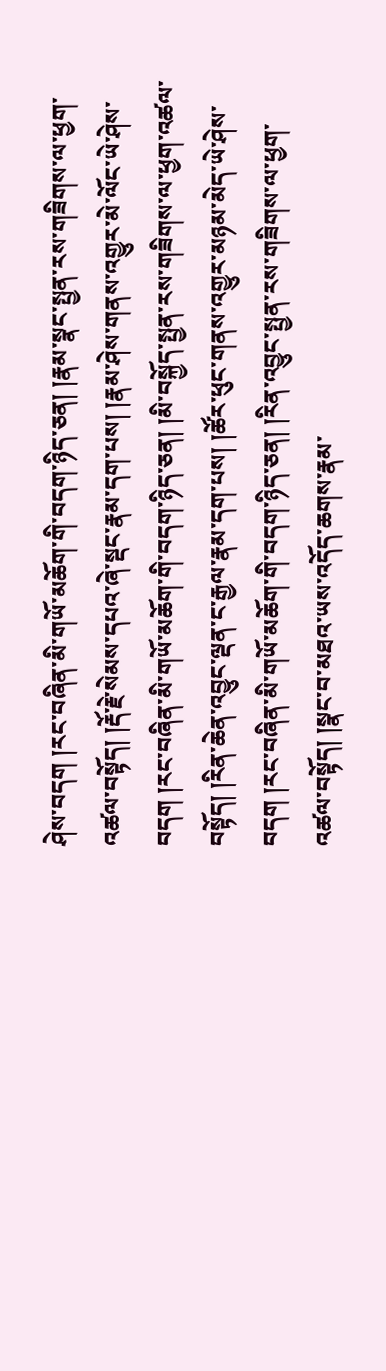ཤེས་བདག །རང་བཞིན་མི་གཡོ་མཆོག་གི་བདག་ཉིད་ཅན། །རྣམ་སྣང་སྤྱན་རས་གཟིགས་ལ་ཕྱག་འཚལ་བསྟོད། །རྡོ་རྗེ་སེམས་དཔའ་ཞེ་སྡང་རྣམ་དག་པས། །རྣམ་ཤེས་གནས་འགྱུར་མེ་ལོང་ཡེ་ཤེས་བདག །རང་བཞིན་མི་གཡོ་མཆོག་གི་བདག་ཉིད་ཅན། །མི་བསྐྱོད་སྤྱན་རས་གཟིགས་ལ་ཕྱག་འཚལ་བསྟོད། །རིན་ཆེན་འབྱུང་ལྡན་ང་རྒྱལ་རྣམ་དག་པས། །ཚོར་ཕུང་གནས་འགྱུར་མཉམ་མེད་ཡེ་ཤེས་བདག །རང་བཞིན་མི་གཡོ་མཆོག་གི་བདག་ཉིད་ཅན། །རིན་འབྱུང་སྤྱན་རས་གཟིགས་ལ་ཕྱག་འཚལ་བསྟོད། །སྣང་བ་མཐའ་ཡས་འདོད་ཆགས་རྣམ་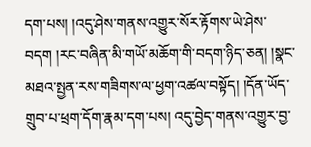དག་པས། །འདུ་ཤེས་གནས་འགྱུར་སོར་རྟོགས་ཡེ་ཤེས་བདག །རང་བཞིན་མི་གཡོ་མཆོག་གི་བདག་ཉིད་ཅན། །སྣང་མཐའ་སྤྱན་རས་གཟིགས་ལ་ཕྱག་འཚལ་བསྟོད། །དོན་ཡོད་གྲུབ་པ་ཕྲག་དོག་རྣམ་དག་པས། འདུ་བྱེད་གནས་འགྱུར་བྱ་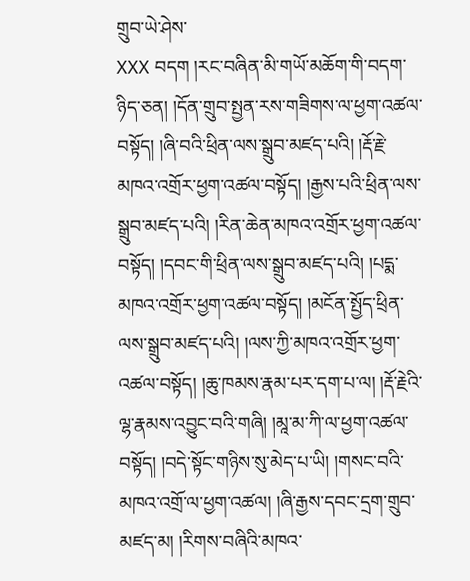གྲུབ་ཡེ་ཤེས་
XXX བདག །རང་བཞིན་མི་གཡོ་མཆོག་གི་བདག་ཉིད་ཅན། །དོན་གྲུབ་སྤྱན་རས་གཟིགས་ལ་ཕྱག་འཚལ་བསྟོད། །ཞི་བའི་ཕྲིན་ལས་སྒྲུབ་མཛད་པའི། །རྡོ་རྗེ་མཁའ་འགྲོར་ཕྱག་འཚལ་བསྟོད། །རྒྱས་པའི་ཕྲིན་ལས་སྒྲུབ་མཛད་པའི། །རིན་ཆེན་མཁའ་འགྲོར་ཕྱག་འཚལ་བསྟོད། །དབང་གི་ཕྲིན་ལས་སྒྲུབ་མཛད་པའི། །པདྨ་མཁའ་འགྲོར་ཕྱག་འཚལ་བསྟོད། །མངོན་སྤྱོད་ཕྲིན་ལས་སྒྲུབ་མཛད་པའི། །ལས་ཀྱི་མཁའ་འགྲོར་ཕྱག་འཚལ་བསྟོད། །ཆུ་ཁམས་རྣམ་པར་དག་པ་ལ། །རྡོ་རྗེའི་ལྷ་རྣམས་འབྱུང་བའི་གཞི། །མཱ་མ་ཀི་ལ་ཕྱག་འཚལ་བསྟོད། །བདེ་སྟོང་གཉིས་སུ་མེད་པ་ཡི། །གསང་བའི་མཁའ་འགྲོ་ལ་ཕྱག་འཚལ། །ཞི་རྒྱས་དབང་དྲག་གྲུབ་མཛད་མ། །རིགས་བཞིའི་མཁའ་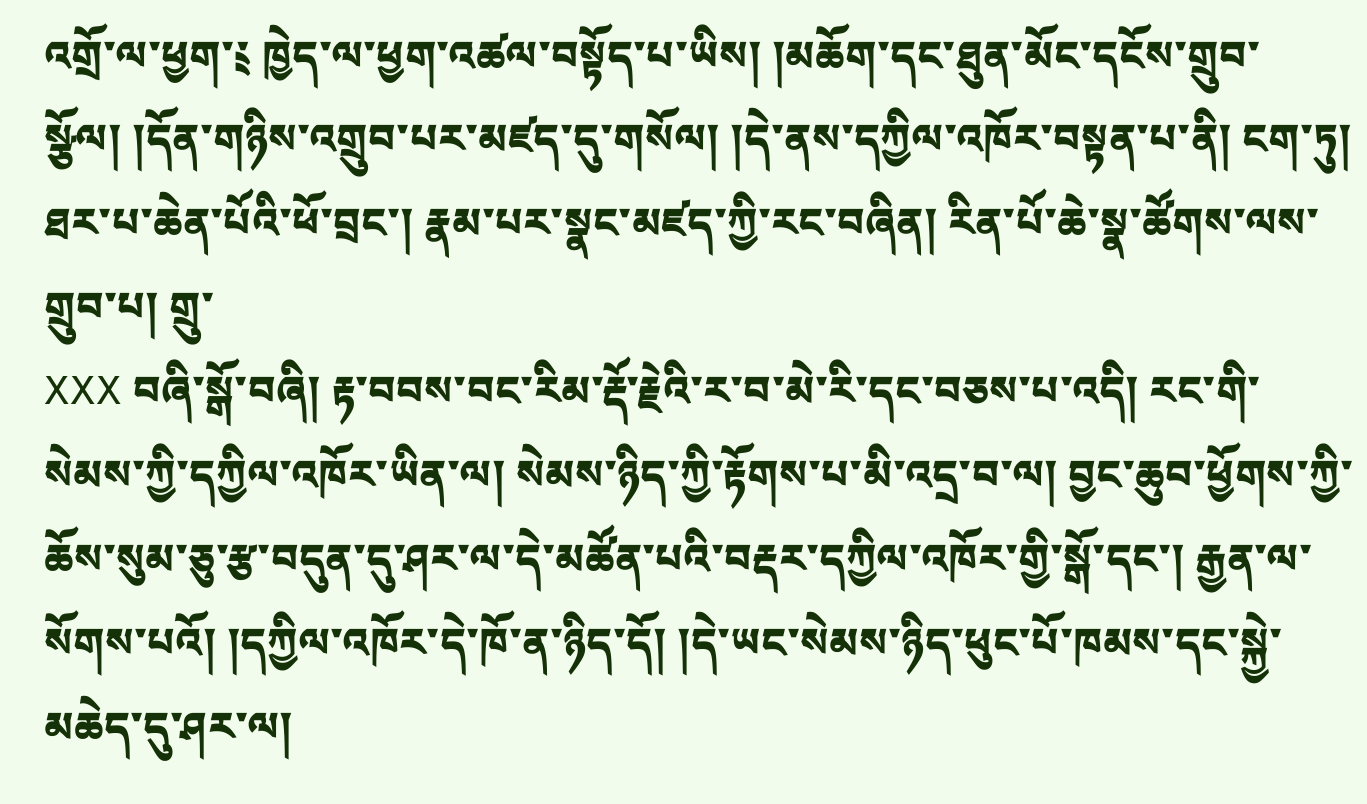འགྲོ་ལ་ཕྱག་༴ ཁྱེད་ལ་ཕྱག་འཚལ་བསྟོད་པ་ཡིས། །མཆོག་དང་ཐུན་མོང་དངོས་གྲུབ་སྩོལ། །དོན་གཉིས་འགྲུབ་པར་མཛད་དུ་གསོལ། །དེ་ནས་དཀྱིལ་འཁོར་བསྟན་པ་ནི། ངག་ཏུ། ཐར་པ་ཆེན་པོའི་ཕོ་བྲང་། རྣམ་པར་སྣང་མཛད་ཀྱི་རང་བཞིན། རིན་པོ་ཆེ་སྣ་ཚོགས་ལས་གྲུབ་པ། གྲུ་
XXX བཞི་སྒོ་བཞི། རྟ་བབས་བང་རིམ་རྡོ་རྗེའི་ར་བ་མེ་རི་དང་བཅས་པ་འདི། རང་གི་སེམས་ཀྱི་དཀྱིལ་འཁོར་ཡིན་ལ། སེམས་ཉིད་ཀྱི་རྟོགས་པ་མི་འདྲ་བ་ལ། བྱང་ཆུབ་ཕྱོགས་ཀྱི་ཆོས་སུམ་ཅུ་རྩ་བདུན་དུ་ཤར་ལ་དེ་མཚོན་པའི་བརྡར་དཀྱིལ་འཁོར་གྱི་སྒོ་དང་། རྒྱན་ལ་སོགས་པའོ། །དཀྱིལ་འཁོར་དེ་ཁོ་ན་ཉིད་དོ། །དེ་ཡང་སེམས་ཉིད་ཕུང་པོ་ཁམས་དང་སྐྱེ་མཆེད་དུ་ཤར་ལ།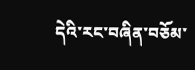དེའི་རང་བཞིན་བཅོམ་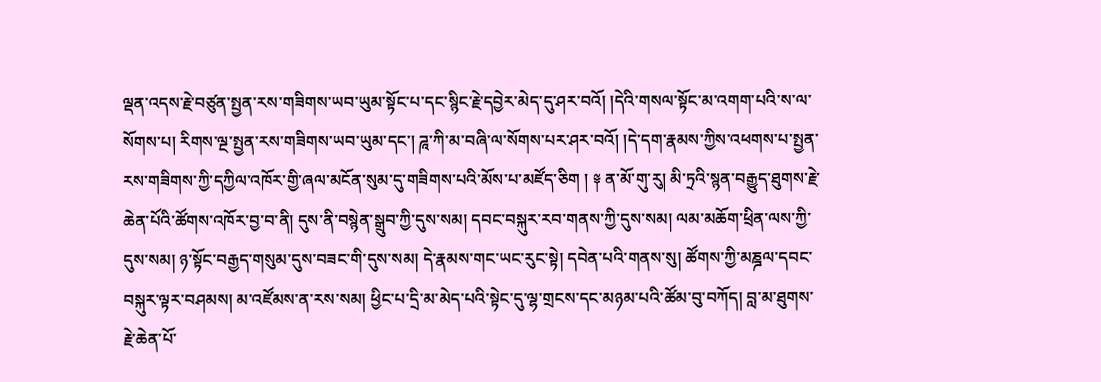ལྡན་འདས་རྗེ་བཙུན་སྤྱན་རས་གཟིགས་ཡབ་ཡུམ་སྟོང་པ་དང་སྙིང་རྗེ་དབྱེར་མེད་དུ་ཤར་བའོ། །དེའི་གསལ་སྟོང་མ་འགག་པའི་ས་ལ་སོགས་པ། རིགས་ལྔ་སྤྱན་རས་གཟིགས་ཡབ་ཡུམ་དང་། ཌཱ་ཀི་མ་བཞི་ལ་སོགས་པར་ཤར་བའོ། །དེ་དག་རྣམས་ཀྱིས་འཕགས་པ་སྤྱན་རས་གཟིགས་ཀྱི་དཀྱིལ་འཁོར་གྱི་ཞལ་མངོན་སུམ་དུ་གཟིགས་པའི་མོས་པ་མཛོད་ཅིག ། ༈ ན་མོ་གུ་རུ། མི་ཏྲའི་སྙན་བརྒྱུད་ཐུགས་རྗེ་ཆེན་པོའི་ཚོགས་འཁོར་བྱ་བ་ནི། དུས་ནི་བསྙེན་སྒྲུབ་ཀྱི་དུས་སམ། དབང་བསྐུར་རབ་གནས་ཀྱི་དུས་སམ། ལམ་མཆོག་ཕྲིན་ལས་ཀྱི་དུས་སམ། ཉ་སྟོང་བརྒྱད་གསུམ་དུས་བཟང་གི་དུས་སམ། དེ་རྣམས་གང་ཡང་རུང་སྟེ། དབེན་པའི་གནས་སུ། ཚོགས་ཀྱི་མཎྜལ་དབང་བསྐུར་ལྟར་བཤམས། མ་འཛོམས་ན་རས་སམ། ཕྱིང་པ་དྲི་མ་མེད་པའི་སྟེང་དུ་ལྷ་གྲངས་དང་མཉམ་པའི་ཚོམ་བུ་བཀོད། བླ་མ་ཐུགས་རྗེ་ཆེན་པོ་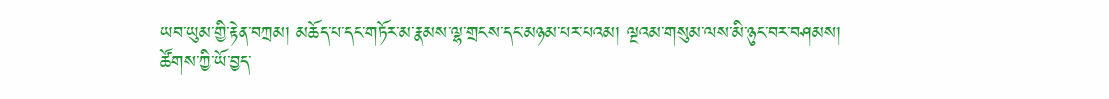ཡབ་ཡུམ་གྱི་རྟེན་བཀྲམ། མཆོད་པ་དང་གཏོར་མ་རྣམས་ལྷ་གྲངས་དང་མཉམ་པར་པའམ། ལྔའམ་གསུམ་ལས་མི་ཉུང་བར་བཤམས། ཚོགས་ཀྱི་ཡོ་བྱད་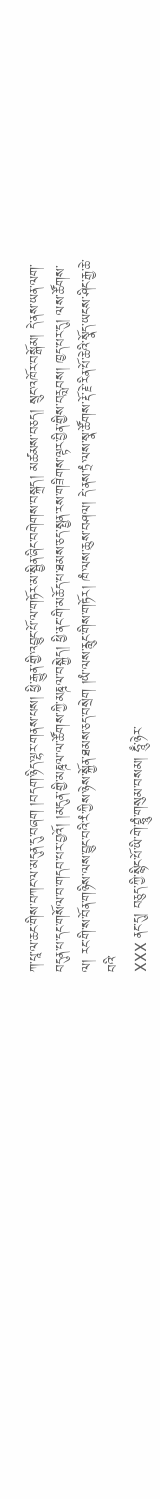ཀ་པཱ་ལ་ཆང་གིས་བཀང་ལ་མདུན་དུ་བཞག །བདག་ཉིད་ལྷར་གནས་པས། ཕྱི་རྒྱུན་གྱི་འབྱུང་པོ་ལ་གཏོར་མ་སྦྱིན་ཞིང་བགེགས་བསྐྲད། མཚམས་བཅད། སྲུང་འཁོར་བསྒོམ། དེ་ནས་ཡན་ལག་བདུན་པ་དང་གསོལ་བ་གདབ་པར་བྱའོ། །མདུན་གྱི་མཎྜལ་ལ་ཚོགས་ཀྱི་མཎྜལ་བསྐྱེད། ཕྱི་ནང་གི་མཆོད་པ་ཐམས་ཅད་སྤྱན་རས་གཟིགས་ལྟར་བྱིན་གྱིས་བརླབས། ཁྱད་པར་དུ། ལས་ཚོགས་ལ། རང་གི་ས་བོན་གཉིས་ལས་བྱུང་བའི་རཾ་ཀྱིས་ཉེས་སྐྱོན་ཐམས་ཅད་བསྲེག །ཡཾ་ལས་རླུང་གིས་གཏོར། ཁཾ་ལས་ཆུས་བཤལ། དེ་ནས་ཏྲཾ་ལས་སྣ་ཚོགས་རྡོ་རྗེ་རིན་པོ་ཆེའི་སྣོད་ཡངས་ཤིང་རྒྱ་ཆེ་བའི་
XXX ནང་དུ། བཅུད་ཀྱི་སྙིང་པོ་ཡི་གེ་བྷཱུཾ་གསུམ་བསམ། ཧཱུྃ་ཉེར་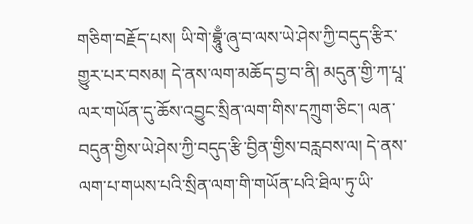གཅིག་བརྗོད་པས། ཡི་གེ་བྷཱུྃ་ཞུ་བ་ལས་ཡེ་ཤེས་ཀྱི་བདུད་རྩིར་གྱུར་པར་བསམ། དེ་ནས་ལག་མཆོད་བྱ་བ་ནི། མདུན་གྱི་ཀ་པཱ་ལར་གཡོན་དུ་ཆོས་འབྱུང་སྲིན་ལག་གིས་དཀྲུག་ཅིང་། ལན་བདུན་གྱིས་ཡེ་ཤེས་ཀྱི་བདུད་རྩི་བྱིན་གྱིས་བརླབས་ལ། དེ་ནས་ལག་པ་གཡས་པའི་སྲིན་ལག་གི་གཡོན་པའི་ཐིལ་ཏུ་ཡི་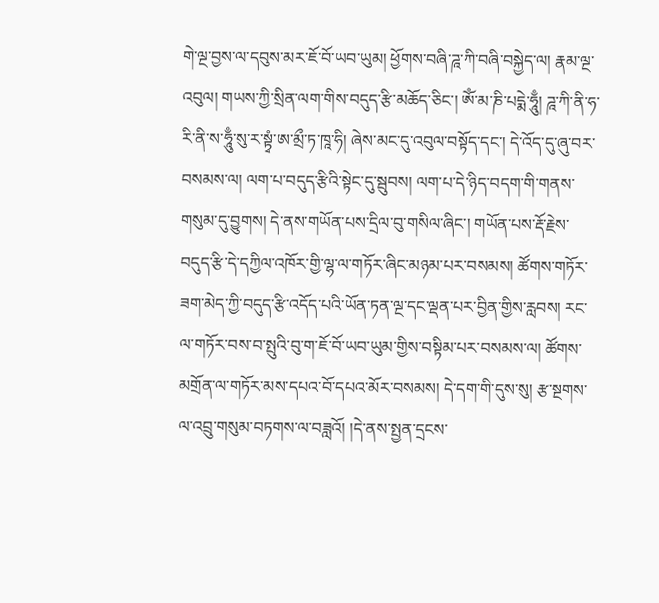གེ་ལྔ་བྱས་ལ་དབུས་མར་ཇོ་བོ་ཡབ་ཡུམ། ཕྱོགས་བཞི་ཌཱ་ཀི་བཞི་བསྐྱེད་ལ། རྣམ་ལྔ་འབུལ། གཡས་ཀྱི་སྲིན་ལག་གིས་བདུད་རྩི་མཆོད་ཅིང་། ཨོཾ་མ་ཎི་པདྨེ་ཧཱུྃ། ཌཱ་ཀི་ནི་ཧ་རི་ནི་ས་ཧཱུྃ་སུ་ར་སྟྭཾ་ཨ་མྲྀ་ཏ་ཁཱ་ཧི། ཞེས་མང་དུ་འབུལ་བསྟོད་དང་། དེ་འོད་དུ་ཞུ་བར་བསམས་ལ། ལག་པ་བདུད་རྩིའི་སྟེང་དུ་སྦུབས། ལག་པ་དེ་ཉིད་བདག་གི་གནས་གསུམ་དུ་བྱུགས། དེ་ནས་གཡོན་པས་དྲིལ་བུ་གསིལ་ཞིང་། གཡོན་པས་རྡོ་རྗེས་བདུད་རྩི་དེ་དཀྱིལ་འཁོར་གྱི་ལྷ་ལ་གཏོར་ཞིང་མཉམ་པར་བསམས། ཚོགས་གཏོར་ཟག་མེད་ཀྱི་བདུད་རྩི་འདོད་པའི་ཡོན་ཏན་ལྔ་དང་ལྡན་པར་བྱིན་གྱིས་རླབས། རང་ལ་གཏོར་བས་བ་སྤུའི་བུ་ག་ཇོ་བོ་ཡབ་ཡུམ་གྱིས་བསྟིམ་པར་བསམས་ལ། ཚོགས་མགྲོན་ལ་གཏོར་མས་དཔའ་བོ་དཔའ་མོར་བསམས། དེ་དག་གི་དུས་སུ། རྩ་སྔགས་ལ་འབྲུ་གསུམ་བཏགས་ལ་བཟླའོ། །དེ་ནས་སྤྱན་དྲངས་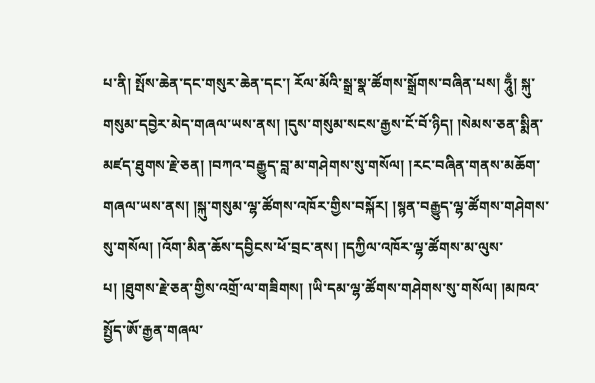པ་ནི། སྤོས་ཆེན་དང་གསུར་ཆེན་དང་། རོལ་མོའི་སྒྲ་སྣ་ཚོགས་སྒྲོགས་བཞིན་པས། ཧཱུྃ། སྐུ་གསུམ་དབྱེར་མེད་གཞལ་ཡས་ནས། །དུས་གསུམ་སངས་རྒྱས་ངོ་བོ་ཉིད། །སེམས་ཅན་སྨིན་མཛད་ཐུགས་རྗེ་ཅན། །བཀའ་བརྒྱུད་བླ་མ་གཤེགས་སུ་གསོལ། །རང་བཞིན་གནས་མཆོག་གཞལ་ཡས་ནས། །སྐུ་གསུམ་ལྷ་ཚོགས་འཁོར་གྱིས་བསྐོར། །སྙན་བརྒྱུད་ལྷ་ཚོགས་གཤེགས་སུ་གསོལ། །འོག་མིན་ཆོས་དབྱིངས་ཕོ་བྲང་ནས། །དཀྱིལ་འཁོར་ལྷ་ཚོགས་མ་ལུས་པ། །ཐུགས་རྗེ་ཅན་གྱིས་འགྲོ་ལ་གཟིགས། །ཡི་དམ་ལྷ་ཚོགས་གཤེགས་སུ་གསོལ། །མཁའ་སྤྱོད་ཨོ་རྒྱན་གཞལ་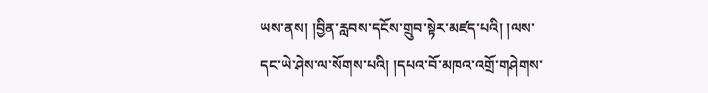ཡས་ནས། །བྱིན་རླབས་དངོས་གྲུབ་སྟེར་མཛད་པའི། །ལས་དང་ཡེ་ཤེས་ལ་སོགས་པའི། །དཔའ་བོ་མཁའ་འགྲོ་གཤེགས་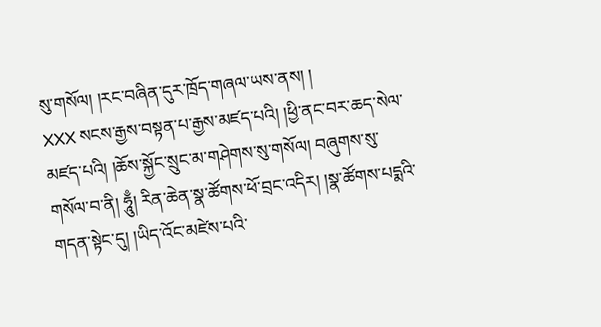སུ་གསོལ། །རང་བཞིན་དུར་ཁྲོད་གཞལ་ཡས་ནས། །
XXX སངས་རྒྱས་བསྟན་པ་རྒྱས་མཛད་པའི། །ཕྱི་ནང་བར་ཆད་སེལ་མཛད་པའི། །ཆོས་སྐྱོང་སྲུང་མ་གཤེགས་སུ་གསོལ། བཞུགས་སུ་གསོལ་བ་ནི། ཧཱུྃ། རིན་ཆེན་སྣ་ཚོགས་ཕོ་བྲང་འདིར། །སྣ་ཚོགས་པདྨའི་གདན་སྟེང་དུ། །ཡིད་འོང་མཛེས་པའི་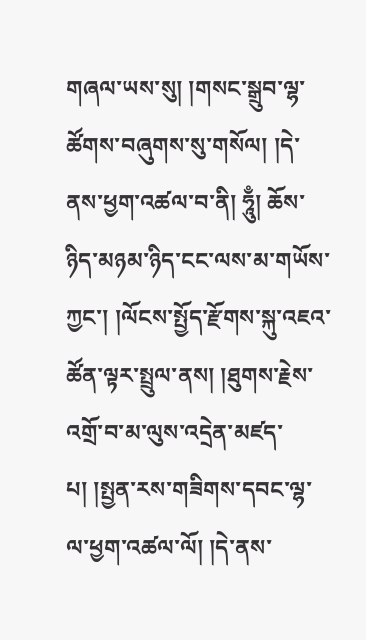གཞལ་ཡས་སུ། །གསང་སྒྲུབ་ལྷ་ཚོགས་བཞུགས་སུ་གསོལ། །དེ་ནས་ཕྱག་འཚལ་བ་ནི། ཧཱུྃ། ཆོས་ཉིད་མཉམ་ཉིད་ངང་ལས་མ་གཡོས་ཀྱང་། །ལོངས་སྤྱོད་རྫོགས་སྐུ་འཇའ་ཚོན་ལྟར་སྤྲུལ་ནས། །ཐུགས་རྗེས་འགྲོ་བ་མ་ལུས་འདྲེན་མཛད་པ། །སྤྱན་རས་གཟིགས་དབང་ལྷ་ལ་ཕྱག་འཚལ་ལོ། །དེ་ནས་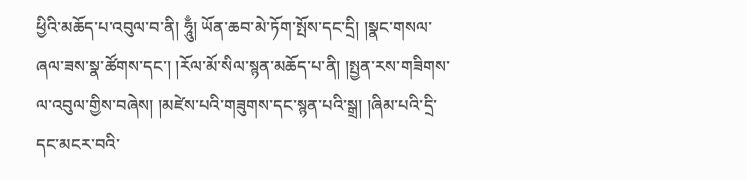ཕྱིའི་མཆོད་པ་འབུལ་བ་ནི། ཧཱུྃ། ཡོན་ཆབ་མེ་ཏོག་སྤོས་དང་དྲི། །སྣང་གསལ་ཞལ་ཟས་སྣ་ཚོགས་དང་། །རོལ་མོ་སིལ་སྙན་མཆོད་པ་ནི། །སྤྱན་རས་གཟིགས་ལ་འབུལ་གྱིས་བཞེས། །མཛེས་པའི་གཟུགས་དང་སྙན་པའི་སྒྲ། །ཞིམ་པའི་དྲི་དང་མངར་བའི་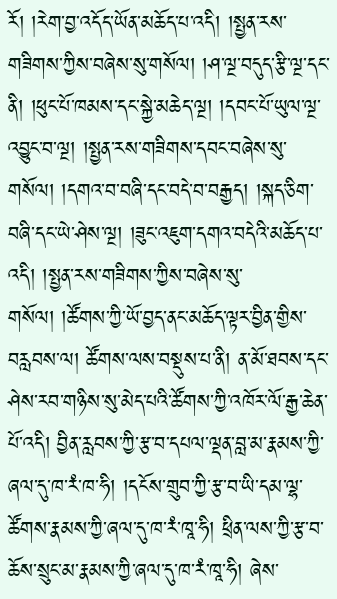རོ། །རེག་བྱ་འདོད་ཡོན་མཆོད་པ་འདི། །སྤྱན་རས་གཟིགས་ཀྱིས་བཞེས་སུ་གསོལ། །ཤ་ལྔ་བདུད་རྩི་ལྔ་དང་ནི། །ཕུང་པོ་ཁམས་དང་སྐྱེ་མཆེད་ལྔ། །དབང་པོ་ཡུལ་ལྔ་འབྱུང་བ་ལྔ། །སྤྱན་རས་གཟིགས་དབང་བཞེས་སུ་གསོལ། །དགའ་བ་བཞི་དང་བདེ་བ་བརྒྱད། །སྐད་ཅིག་བཞི་དང་ཡེ་ཤེས་ལྔ། །ཟུང་འཇུག་དགའ་བདེའི་མཆོད་པ་འདི། །སྤྱན་རས་གཟིགས་ཀྱིས་བཞེས་སུ་གསོལ། །ཚོགས་ཀྱི་ཡོ་བྱད་ནང་མཆོད་ལྟར་བྱིན་གྱིས་བརླབས་ལ། ཚོགས་ལས་བསྡུས་པ་ནི། ན་མོ་ཐབས་དང་ཤེས་རབ་གཉིས་སུ་མེད་པའི་ཚོགས་ཀྱི་འཁོར་ལོ་རྒྱ་ཆེན་པོ་འདི། བྱིན་རླབས་ཀྱི་རྩ་བ་དཔལ་ལྡན་བླ་མ་རྣམས་ཀྱི་ཞལ་དུ་ཁ་རཾ་ཁ་ཧི། །དངོས་གྲུབ་ཀྱི་རྩ་བ་ཡི་དམ་ལྷ་ཚོགས་རྣམས་ཀྱི་ཞལ་དུ་ཁ་རཾ་ཁཱ་ཧི། ཕྲིན་ལས་ཀྱི་རྩ་བ་ཆོས་སྲུང་མ་རྣམས་ཀྱི་ཞལ་དུ་ཁ་རཾ་ཁཱ་ཧི། ཞེས་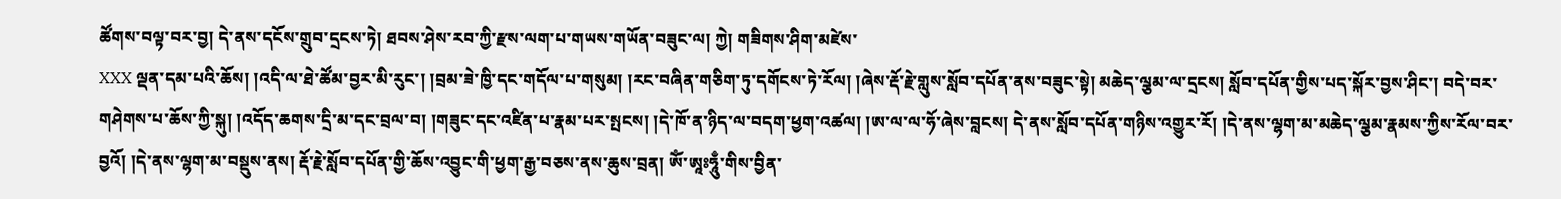ཚོགས་བལྟ་བར་བྱ། དེ་ནས་དངོས་གྲུབ་དྲངས་ཏེ། ཐབས་ཤེས་རབ་ཀྱི་རྫས་ལག་པ་གཡས་གཡོན་བཟུང་ལ། ཀྱེ། གཟིགས་ཤིག་མཛེས་
XXX ལྡན་དམ་པའི་ཆོས། །འདི་ལ་ཐེ་ཚོམ་བྱར་མི་རུང་། །བྲམ་ཟེ་ཁྱི་དང་གདོལ་པ་གསུམ། །རང་བཞིན་གཅིག་ཏུ་དགོངས་ཏེ་རོལ། །ཞེས་རྡོ་རྗེ་གླུས་སློབ་དཔོན་ནས་བཟུང་སྟེ། མཆེད་ལྕམ་ལ་དྲངས། སློབ་དཔོན་གྱིས་པད་སྐོར་བྱས་ཤིང་། བདེ་བར་གཤེགས་པ་ཆོས་ཀྱི་སྐུ། །འདོད་ཆགས་དྲི་མ་དང་བྲལ་བ། །གཟུང་དང་འཛིན་པ་རྣམ་པར་སྤངས། །དེ་ཁོ་ན་ཉིད་ལ་བདག་ཕྱག་འཚལ། །ཨ་ལ་ལ་ཧོ་ཞེས་བླངས། དེ་ནས་སློབ་དཔོན་གཉིས་འགྱུར་རོ། །དེ་ནས་ལྷག་མ་མཆེད་ལྕམ་རྣམས་ཀྱིས་རོལ་བར་བྱའོ། །དེ་ནས་ལྷག་མ་བསྡུས་ནས། རྡོ་རྗེ་སློབ་དཔོན་གྱི་ཆོས་འབྱུང་གི་ཕྱག་རྒྱ་བཅས་ནས་ཆུས་བྲན། ཨོཾ་ཨཱཿཧཱུྃ་གིས་བྱིན་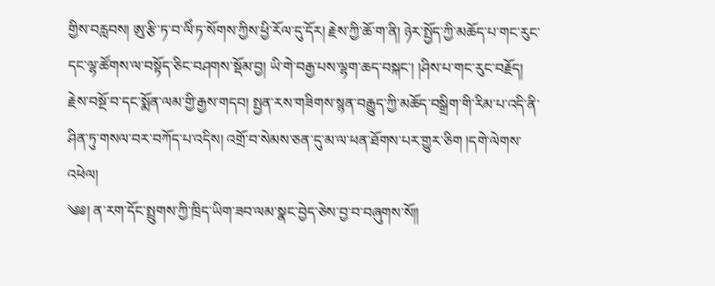གྱིས་བརླབས། ཨུ་རྩི་ཏ་བ་ལིཾ་ཏ་སོགས་ཀྱིས་ཕྱི་རོལ་དུ་དོར། རྗེས་ཀྱི་ཆོ་ག་ནི། ཉེར་སྤྱོད་ཀྱི་མཆོད་པ་གང་རུང་དང་ལྷ་ཚོགས་ལ་བསྟོད་ཅིང་བཤགས་སྡོམ་བྱ། ཡི་གེ་བརྒྱ་པས་ལྷག་ཆད་བསྐང་། །ཤིས་པ་གང་རུང་བརྗོད། རྗེས་བསྔོ་བ་དང་སྨོན་ལམ་གྱི་རྒྱས་གདབ། སྤྱན་རས་གཟིགས་སྙན་བརྒྱུད་ཀྱི་མཆོད་བསྒྲིག་གི་རིམ་པ་འདི་ནི་ཤིན་ཏུ་གསལ་བར་བཀོད་པ་འདིས། འགྲོ་བ་སེམས་ཅན་དུ་མ་ལ་ཕན་ཐོགས་པར་གྱུར་ཅིག །དགེ་ལེགས་འཕེལ།
༄༅། ན་རག་དོང་སྤྲུགས་ཀྱི་ཁྲིད་ཡིག་ཟབ་ལམ་སྣང་བྱེད་ཅེས་བྱ་བ་བཞུགས་སོ༎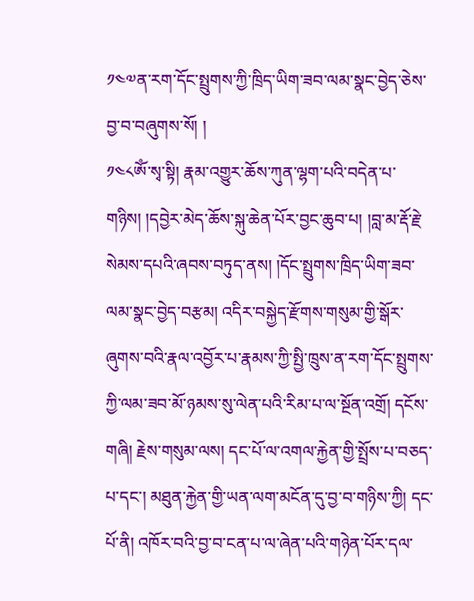༡༤༧ན་རག་དོང་སྤྲུགས་ཀྱི་ཁྲིད་ཡིག་ཟབ་ལམ་སྣང་བྱེད་ཅེས་བྱ་བ་བཞུགས་སོ། །
༡༤༨ༀ་སྭ་སྟི། རྣམ་འགྱུར་ཆོས་ཀུན་ལྷག་པའི་བདེན་པ་གཉིས། །དབྱེར་མེད་ཆོས་སྐུ་ཆེན་པོར་བྱང་ཆུབ་པ། །བླ་མ་རྡོ་རྗེ་སེམས་དཔའི་ཞབས་བཏུད་ནས། །དོང་སྤྲུགས་ཁྲིད་ཡིག་ཟབ་ལམ་སྣང་བྱེད་བརྩམ། འདིར་བསྐྱེད་རྫོགས་གསུམ་གྱི་སྒོར་ཞུགས་བའི་རྣལ་འབྱོར་པ་རྣམས་ཀྱི་སྤྱི་ཁྲུས་ན་རག་དོང་སྤྲུགས་ཀྱི་ལམ་ཟབ་མོ་ཉམས་སུ་ལེན་པའི་རིམ་པ་ལ་སྔོན་འགྲོ། དངོས་གཞི། རྗེས་གསུམ་ལས། དང་པོ་ལ་འགལ་རྐྱེན་གྱི་སྤྲོས་པ་བཅད་པ་དང་། མཐུན་རྐྱེན་གྱི་ཡན་ལག་མངོན་དུ་བྱ་བ་གཉིས་ཀྱི། དང་པོ་ནི། འཁོར་བའི་བྱ་བ་ངན་པ་ལ་ཞེན་པའི་གཉེན་པོར་དལ་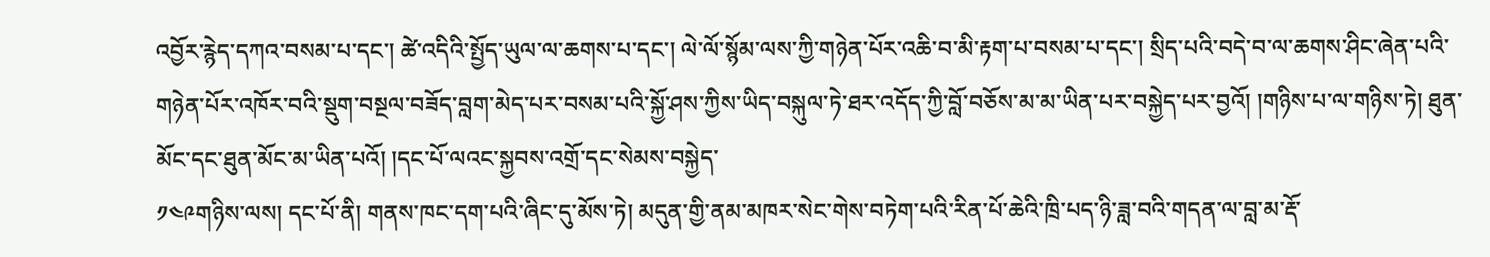འབྱོར་རྙེད་དཀའ་བསམ་པ་དང་། ཚེ་འདིའི་སྤྱོད་ཡུལ་ལ་ཆགས་པ་དང་། ལེ་ལོ་སྙོམ་ལས་ཀྱི་གཉེན་པོར་འཆི་བ་མི་རྟག་པ་བསམ་པ་དང་། སྲིད་པའི་བདེ་བ་ལ་ཆགས་ཤིང་ཞེན་པའི་གཉེན་པོར་འཁོར་བའི་སྡུག་བསྔལ་བཟོད་བླག་མེད་པར་བསམ་པའི་སྐྱོ་ཤས་ཀྱིས་ཡིད་བསྐུལ་ཏེ་ཐར་འདོད་ཀྱི་བློ་བཅོས་མ་མ་ཡིན་པར་བསྐྱེད་པར་བྱའོ། །གཉིས་པ་ལ་གཉིས་ཏེ། ཐུན་མོང་དང་ཐུན་མོང་མ་ཡིན་པའོ། །དང་པོ་ལའང་སྐྱབས་འགྲོ་དང་སེམས་བསྐྱེད་
༡༤༩གཉིས་ལས། དང་པོ་ནི། གནས་ཁང་དག་པའི་ཞིང་དུ་མོས་ཏེ། མདུན་གྱི་ནམ་མཁར་སེང་གེས་བཏེག་པའི་རིན་པོ་ཆེའི་ཁྲི་པད་ཉི་ཟླ་བའི་གདན་ལ་བླ་མ་རྡོ་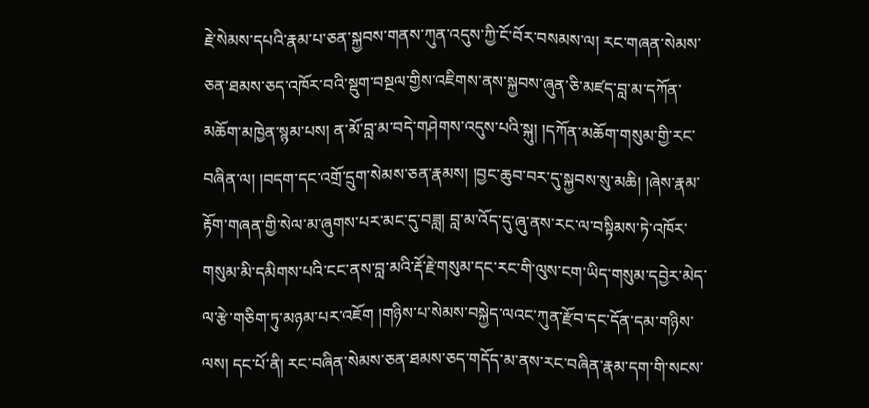རྗེ་སེམས་དཔའི་རྣམ་པ་ཅན་སྐྱབས་གནས་ཀུན་འདུས་ཀྱི་ངོ་བོར་བསམས་ལ། རང་གཞན་སེམས་ཅན་ཐམས་ཅད་འཁོར་བའི་སྡུག་བསྔལ་གྱིས་འཇིགས་ནས་སྐྱབས་ཞུན་ཅི་མཛད་བླ་མ་དཀོན་མཆོག་མཁྱེན་སྙམ་པས། ན་མོ་བླ་མ་བདེ་གཤེགས་འདུས་པའི་སྐུ། །དཀོན་མཆོག་གསུམ་གྱི་རང་བཞིན་ལ། །བདག་དང་འགྲོ་དྲུག་སེམས་ཅན་རྣམས། །བྱང་ཆུབ་བར་དུ་སྐྱབས་སུ་མཆི། །ཞེས་རྣམ་རྟོག་གཞན་གྱི་སེལ་མ་ཞུགས་པར་མང་དུ་བཟླ། བླ་མ་འོད་དུ་ཞུ་ནས་རང་ལ་བསྟིམས་ཏེ་འཁོར་གསུམ་མི་དམིགས་པའི་ངང་ནས་བླ་མའི་རྡོ་རྗེ་གསུམ་དང་རང་གི་ལུས་ངག་ཡིད་གསུམ་དབྱེར་མེད་ལ་རྩེ་གཅིག་ཏུ་མཉམ་པར་འཇོག །གཉིས་པ་སེམས་བསྐྱེད་ལའང་ཀུན་རྫོབ་དང་དོན་དམ་གཉིས་ལས། དང་པོ་ནི། རང་བཞིན་སེམས་ཅན་ཐམས་ཅད་གདོད་མ་ནས་རང་བཞིན་རྣམ་དག་གི་སངས་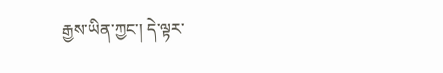རྒྱས་ཡིན་ཀྱང་། དེ་ལྟར་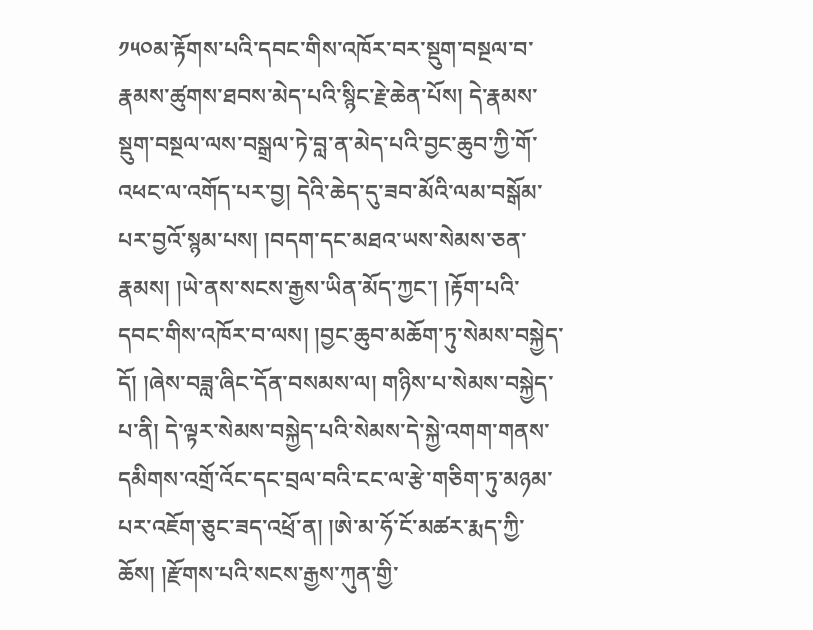༡༥༠མ་རྟོགས་པའི་དབང་གིས་འཁོར་བར་སྡུག་བསྔལ་བ་རྣམས་ཚུགས་ཐབས་མེད་པའི་སྙིང་རྗེ་ཆེན་པོས། དེ་རྣམས་སྡུག་བསྔལ་ལས་བསྒྲལ་ཏེ་བླ་ན་མེད་པའི་བྱང་ཆུབ་ཀྱི་གོ་འཕང་ལ་འགོད་པར་བྱ། དེའི་ཆེད་དུ་ཟབ་མོའི་ལམ་བསྒོམ་པར་བྱའོ་སྙམ་པས། །བདག་དང་མཐའ་ཡས་སེམས་ཅན་རྣམས། །ཡེ་ནས་སངས་རྒྱས་ཡིན་མོད་ཀྱང་། །རྟོག་པའི་དབང་གིས་འཁོར་བ་ལས། །བྱང་ཆུབ་མཆོག་ཏུ་སེམས་བསྐྱེད་དོ། །ཞེས་བཟླ་ཞིང་དོན་བསམས་ལ། གཉིས་པ་སེམས་བསྐྱེད་པ་ནི། དེ་ལྟར་སེམས་བསྐྱེད་པའི་སེམས་དེ་སྐྱེ་འགག་གནས་དམིགས་འགྲོ་འོང་དང་བྲལ་བའི་ངང་ལ་རྩེ་གཅིག་ཏུ་མཉམ་པར་འཇོག་ཅུང་ཟད་འཕྲོ་ན། །ཨེ་མ་ཧོ་ངོ་མཚར་རྨད་ཀྱི་ཆོས། །རྫོགས་པའི་སངས་རྒྱས་ཀུན་གྱི་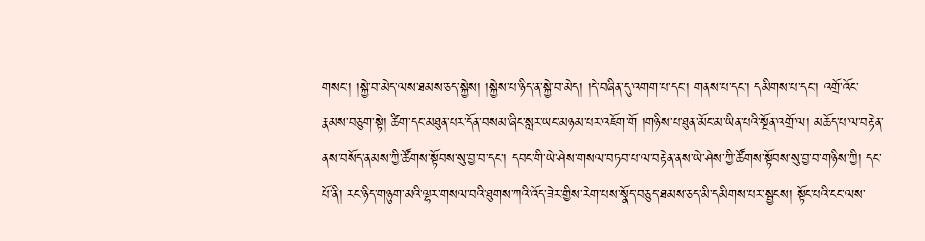གསང་། །སྐྱེ་བ་མེད་ལས་ཐམས་ཅད་སྐྱེས། །སྐྱེས་པ་ཉིད་ན་སྐྱེ་བ་མེད། །དེ་བཞིན་དུ་འགག་པ་དང་། གནས་པ་དང་། དམིགས་པ་དང་། འགྲོ་འོང་རྣམས་བཅུག་སྟེ། ཚིག་དང་མཐུན་པར་དོན་བསམ་ཞིང་སླར་ཡང་མཉམ་པར་འཇོག་གོ །གཉིས་པ་ཐུན་མོང་མ་ཡིན་པའི་སྔོན་འགྲོ་ལ། མཆོད་པ་ལ་བརྟེན་ནས་བསོད་ནམས་ཀྱི་ཚོགས་སྟོབས་སུ་བྱ་བ་དང་། དབང་གི་ཡེ་ཤེས་གསལ་བཏབ་པ་ལ་བརྟེན་ནས་ཡེ་ཤེས་ཀྱི་ཚོགས་སྟོབས་སུ་བྱ་བ་གཉིས་ཀྱི། དང་པོ་ནི། རང་ཉིད་གཉུག་མའི་ལྷར་གསལ་བའི་ཐུགས་ཀའི་འོད་ཟེར་གྱིས་རེག་པས་སྣོད་བཅུད་ཐམས་ཅད་མི་དམིགས་པར་སྦྱངས། སྟོང་པའི་ངང་ལས་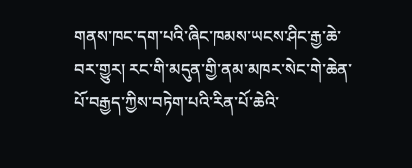གནས་ཁང་དག་པའི་ཞིང་ཁམས་ཡངས་ཤིང་རྒྱ་ཆེ་བར་གྱུར། རང་གི་མདུན་གྱི་ནམ་མཁར་སེང་གེ་ཆེན་པོ་བརྒྱད་ཀྱིས་བཏེག་པའི་རིན་པོ་ཆེའི་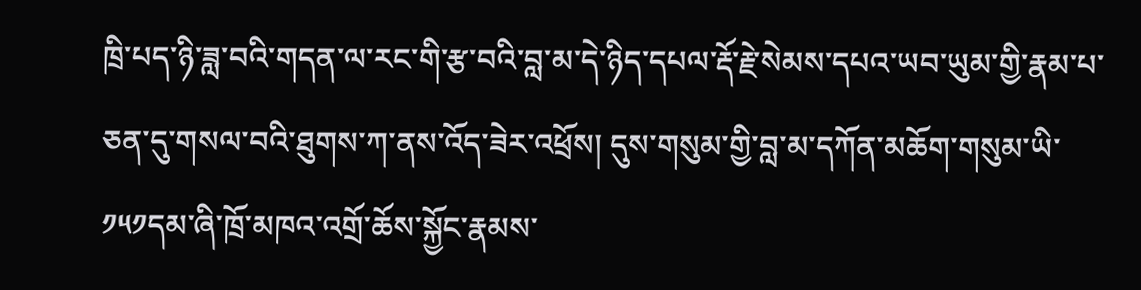ཁྲི་པད་ཉི་ཟླ་བའི་གདན་ལ་རང་གི་རྩ་བའི་བླ་མ་དེ་ཉིད་དཔལ་རྡོ་རྗེ་སེམས་དཔའ་ཡབ་ཡུམ་གྱི་རྣམ་པ་ཅན་དུ་གསལ་བའི་ཐུགས་ཀ་ནས་འོད་ཟེར་འཕྲོས། དུས་གསུམ་གྱི་བླ་མ་དཀོན་མཆོག་གསུམ་ཡི་
༡༥༡དམ་ཞི་ཁྲོ་མཁའ་འགྲོ་ཆོས་སྐྱོང་རྣམས་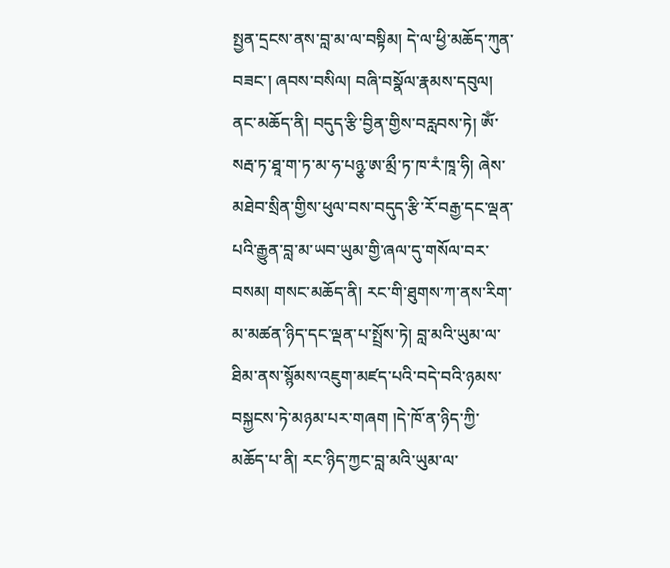སྤྱན་དྲངས་ནས་བླ་མ་ལ་བསྟིམ། དེ་ལ་ཕྱི་མཆོད་ཀུན་བཟང་། ཞབས་བསིལ། བཞི་བསྣོལ་རྣམས་དབུལ། ནང་མཆོད་ནི། བདུད་རྩི་བྱིན་གྱིས་བརླབས་ཏེ། ༀ་སརྦ་ཏ་ཐཱ་ག་ཏ་མ་ཧ་པཉྩ་ཨ་མྲྀ་ཏ་ཁ་རཾ་ཁཱ་ཧི། ཞེས་མཐེབ་སྲིན་གྱིས་ཕུལ་བས་བདུད་རྩི་རོ་བརྒྱ་དང་ལྡན་པའི་རྒྱུན་བླ་མ་ཡབ་ཡུམ་གྱི་ཞལ་དུ་གསོལ་བར་བསམ། གསང་མཆོད་ནི། རང་གི་ཐུགས་ཀ་ནས་རིག་མ་མཚན་ཉིད་དང་ལྡན་པ་སྤྲོས་ཏེ། བླ་མའི་ཡུམ་ལ་ཐིམ་ནས་སྙོམས་འཇུག་མཛད་པའི་བདེ་བའི་ཉམས་བསྐྱངས་ཏེ་མཉམ་པར་གཞག །དེ་ཁོ་ན་ཉིད་ཀྱི་མཆོད་པ་ནི། རང་ཉིད་ཀྱང་བླ་མའི་ཡུམ་ལ་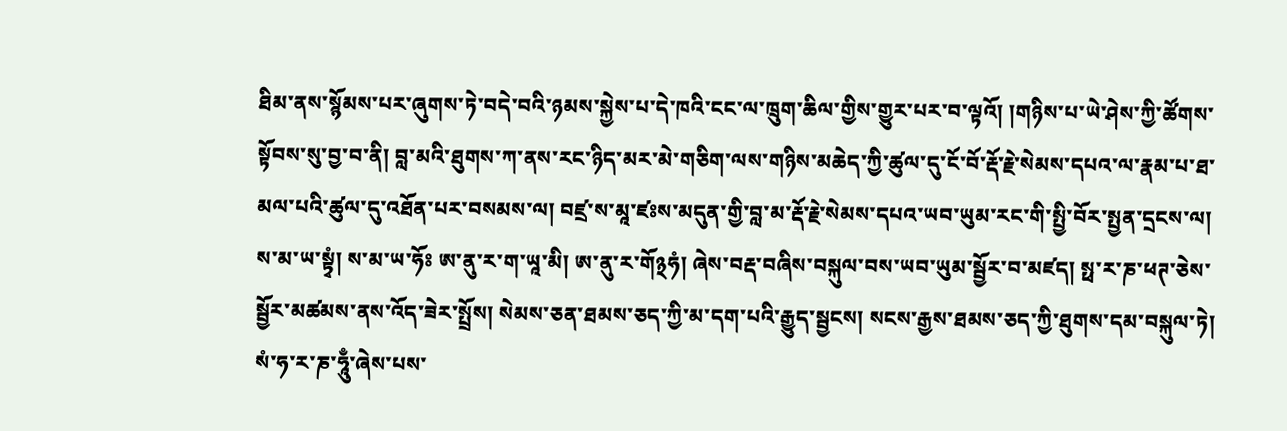ཐིམ་ནས་སྙོམས་པར་ཞུགས་ཏེ་བདེ་བའི་ཉམས་སྐྱེས་པ་དེ་ཁའི་ངང་ལ་ཁྲུག་ཆིལ་གྱིས་གྱུར་པར་བ་ལྟའོ། །གཉིས་པ་ཡེ་ཤེས་ཀྱི་ཚོགས་སྟོབས་སུ་བྱ་བ་ནི། བླ་མའི་ཐུགས་ཀ་ནས་རང་ཉིད་མར་མེ་གཅིག་ལས་གཉིས་མཆེད་ཀྱི་ཚུལ་དུ་ངོ་བོ་རྡོ་རྗེ་སེམས་དཔའ་ལ་རྣམ་པ་ཐ་མལ་པའི་ཚུལ་དུ་འཐོན་པར་བསམས་ལ། བཛྲ་ས་མཱ་ཛཿས་མདུན་གྱི་བླ་མ་རྡོ་རྗེ་སེམས་དཔའ་ཡབ་ཡུམ་རང་གི་སྤྱི་བོར་སྤྱན་དྲངས་ལ། ས་མ་ཡ་སྟྭཾ། ས་མ་ཡ་ཧོཿ ཨ་ནུ་ར་ག་ཡཱ་མི། ཨ་ནུ་ར་གོ྅ཧཾ། ཞེས་བརྡ་བཞིས་བསྐུལ་བས་ཡབ་ཡུམ་སྦྱོར་བ་མཛད། སྥ་ར་ཎ་ཕཊ་ཅེས་སྦྱོར་མཚམས་ནས་འོད་ཟེར་སྤྲོས། སེམས་ཅན་ཐམས་ཅད་ཀྱི་མ་དག་པའི་རྒྱུད་སྦྱངས། སངས་རྒྱས་ཐམས་ཅད་ཀྱི་ཐུགས་དམ་བསྐུལ་ཏེ། སཾ་ཧ་ར་ཎ་ཧཱུྃ་ཞེས་པས་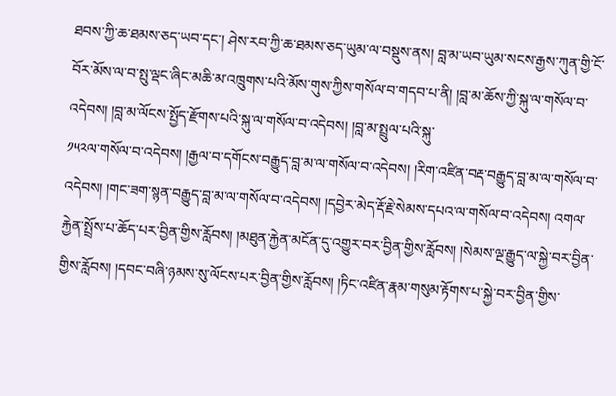ཐབས་ཀྱི་ཆ་ཐམས་ཅད་ཡབ་དང་། ཤེས་རབ་ཀྱི་ཆ་ཐམས་ཅད་ཡུམ་ལ་བསྡུས་ནས། བླ་མ་ཡབ་ཡུམ་སངས་རྒྱས་ཀུན་གྱི་ངོ་བོར་མོས་ལ་བ་སྤུ་ལྡང་ཞིང་མཆི་མ་འཁྲུགས་པའི་མོས་གུས་ཀྱིས་གསོལ་བ་གདབ་པ་ནི། །བླ་མ་ཆོས་ཀྱི་སྐུ་ལ་གསོལ་བ་འདེབས། །བླ་མ་ལོངས་སྤྱོད་རྫོགས་པའི་སྐུ་ལ་གསོལ་བ་འདེབས། །བླ་མ་སྤྲུལ་པའི་སྐུ་
༡༥༢ལ་གསོལ་བ་འདེབས། །རྒྱལ་བ་དགོངས་བརྒྱུད་བླ་མ་ལ་གསོལ་བ་འདེབས། །རིག་འཛིན་བརྡ་བརྒྱུད་བླ་མ་ལ་གསོལ་བ་འདེབས། །གང་ཟག་སྙན་བརྒྱུད་བླ་མ་ལ་གསོལ་བ་འདེབས། །དབྱེར་མེད་རྡོ་རྗེ་སེམས་དཔའ་ལ་གསོལ་བ་འདེབས། འགལ་རྐྱེན་སྤྲོས་པ་ཆོད་པར་བྱིན་གྱིས་རློབས། །མཐུན་རྐྱེན་མངོན་དུ་འགྱུར་བར་བྱིན་གྱིས་རློབས། །སེམས་ལྔ་རྒྱུད་ལ་སྐྱེ་བར་བྱིན་གྱིས་རློབས། །དབང་བཞི་ཉམས་སུ་ལོངས་པར་བྱིན་གྱིས་རློབས། །ཏིང་འཛིན་རྣམ་གསུམ་རྟོགས་པ་སྐྱེ་བར་བྱིན་གྱིས་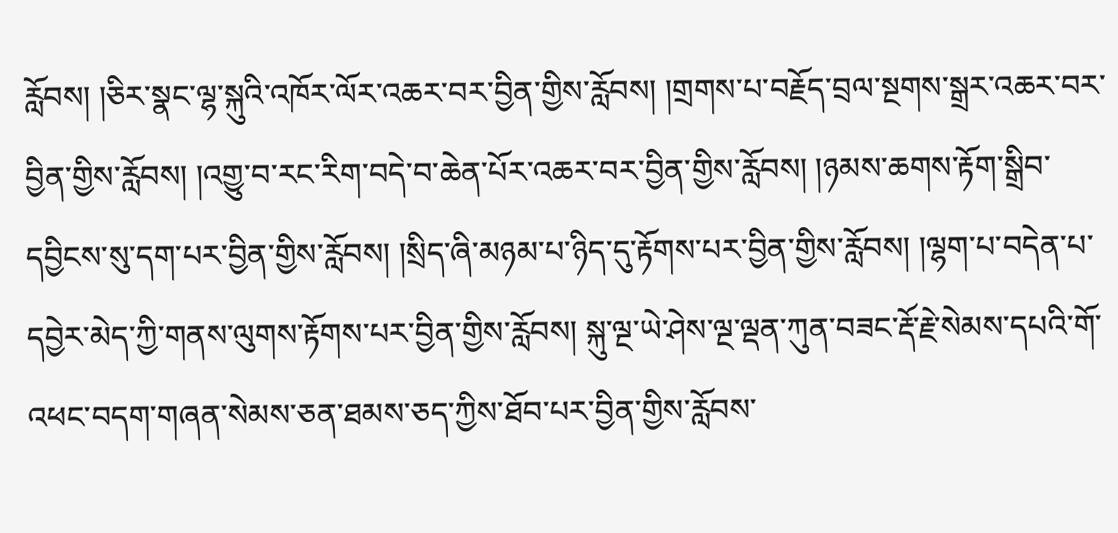རློབས། །ཅིར་སྣང་ལྷ་སྐུའི་འཁོར་ལོར་འཆར་བར་བྱིན་གྱིས་རློབས། །གྲགས་པ་བརྗོད་བྲལ་སྔགས་སྒྲར་འཆར་བར་བྱིན་གྱིས་རློབས། །འགྱུ་བ་རང་རིག་བདེ་བ་ཆེན་པོར་འཆར་བར་བྱིན་གྱིས་རློབས། །ཉམས་ཆགས་རྟོག་སྒྲིབ་དབྱིངས་སུ་དག་པར་བྱིན་གྱིས་རློབས། །སྲིད་ཞི་མཉམ་པ་ཉིད་དུ་རྟོགས་པར་བྱིན་གྱིས་རློབས། །ལྷག་པ་བདེན་པ་དབྱེར་མེད་ཀྱི་གནས་ལུགས་རྟོགས་པར་བྱིན་གྱིས་རློབས། སྐུ་ལྔ་ཡེ་ཤེས་ལྔ་ལྡན་ཀུན་བཟང་རྡོ་རྗེ་སེམས་དཔའི་གོ་འཕང་བདག་གཞན་སེམས་ཅན་ཐམས་ཅད་ཀྱིས་ཐོབ་པར་བྱིན་གྱིས་རློབས་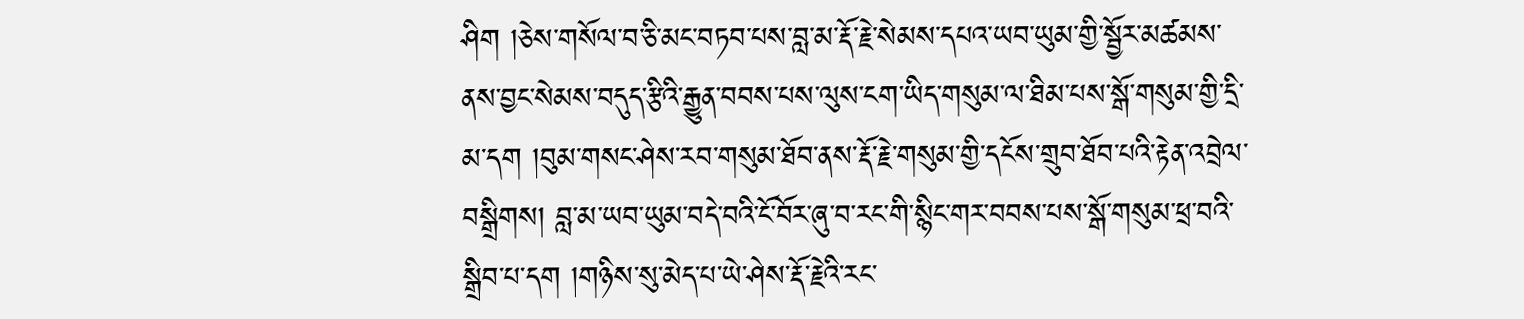ཤིག །ཅེས་གསོལ་བ་ཅི་མང་བཏབ་པས་བླ་མ་རྡོ་རྗེ་སེམས་དཔའ་ཡབ་ཡུམ་གྱི་སྦྱོར་མཚམས་ནས་བྱང་སེམས་བདུད་རྩིའི་རྒྱུན་བབས་པས་ལུས་ངག་ཡིད་གསུམ་ལ་ཐིམ་པས་སྒོ་གསུམ་གྱི་དྲི་མ་དག །བུམ་གསང་ཤེས་རབ་གསུམ་ཐོབ་ནས་རྡོ་རྗེ་གསུམ་གྱི་དངོས་གྲུབ་ཐོབ་པའི་རྟེན་འབྲེལ་བསྒྲིགས། བླ་མ་ཡབ་ཡུམ་བདེ་བའི་ངོ་བོར་ཞུ་བ་རང་གི་སྙིང་གར་བབས་པས་སྒོ་གསུམ་ཕྲ་བའི་སྒྲིབ་པ་དག །གཉིས་སུ་མེད་པ་ཡེ་ཤེས་རྡོ་རྗེའི་རང་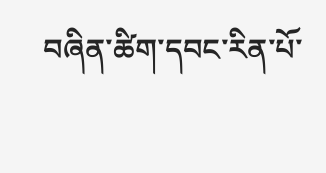བཞིན་ཚིག་དབང་རིན་པོ་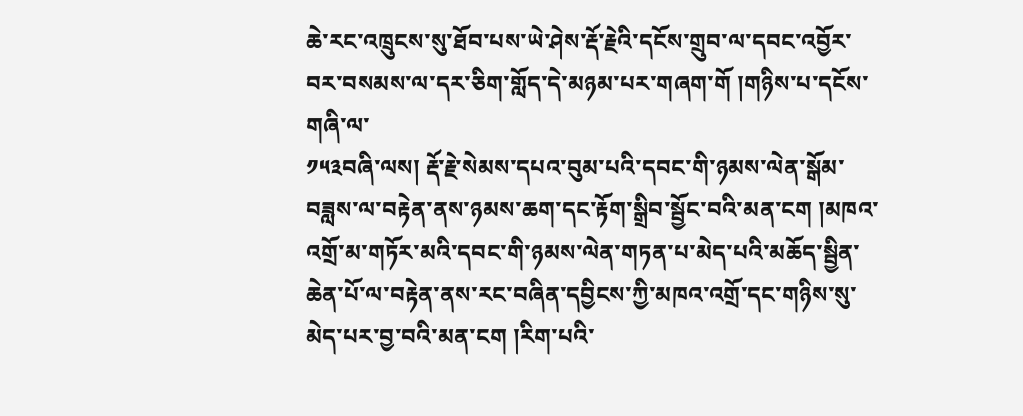ཆེ་རང་འཁྲུངས་སུ་ཐོབ་པས་ཡེ་ཤེས་རྡོ་རྗེའི་དངོས་གྲུབ་ལ་དབང་འབྱོར་བར་བསམས་ལ་དར་ཅིག་གློད་དེ་མཉམ་པར་གཞག་གོ །གཉིས་པ་དངོས་གཞི་ལ་
༡༥༣བཞི་ལས། རྡོ་རྗེ་སེམས་དཔའ་བུམ་པའི་དབང་གི་ཉམས་ལེན་སྒོམ་བཟླས་ལ་བརྟེན་ནས་ཉམས་ཆག་དང་རྟོག་སྒྲིབ་སྦྱོང་བའི་མན་ངག །མཁའ་འགྲོ་མ་གཏོར་མའི་དབང་གི་ཉམས་ལེན་གཏན་པ་མེད་པའི་མཆོད་སྦྱིན་ཆེན་པོ་ལ་བརྟེན་ནས་རང་བཞིན་དབྱིངས་ཀྱི་མཁའ་འགྲོ་དང་གཉིས་སུ་མེད་པར་བྱ་བའི་མན་ངག །རིག་པའི་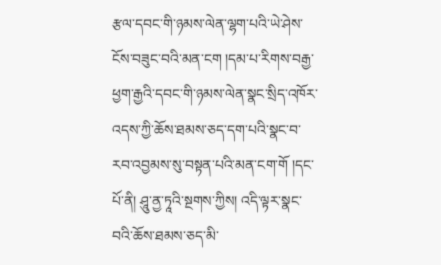རྩལ་དབང་གི་ཉམས་ལེན་ལྷག་པའི་ཡེ་ཤེས་ངོས་བཟུང་བའི་མན་ངག །དམ་པ་རིགས་བརྒྱ་ཕྱག་རྒྱའི་དབང་གི་ཉམས་ལེན་སྣང་སྲིད་འཁོར་འདས་ཀྱི་ཆོས་ཐམས་ཅད་དག་པའི་སྣང་བ་རབ་འབྱམས་སུ་བསྟན་པའི་མན་ངག་གོ །དང་པོ་ནི། ཤཱུ་ནྱ་ཏཱའི་སྔགས་ཀྱིས། འདི་ལྟར་སྣང་བའི་ཆོས་ཐམས་ཅད་མི་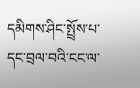དམིགས་ཤིང་སྤྲོས་པ་དང་བྲལ་བའི་ངང་ལ་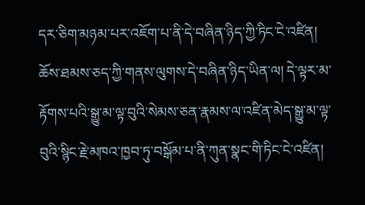དར་ཅིག་མཉམ་པར་འཇོག་པ་ནི་དེ་བཞིན་ཉིད་ཀྱི་ཏིང་ངེ་འཛིན། ཆོས་ཐམས་ཅད་ཀྱི་གནས་ལུགས་དེ་བཞིན་ཉིད་ཡིན་ལ། དེ་ལྟར་མ་རྟོགས་པའི་སྒྱུ་མ་ལྟ་བུའི་སེམས་ཅན་རྣམས་ལ་འཛིན་མེད་སྒྱུ་མ་ལྟ་བུའི་སྙིང་རྗེ་མཁའ་ཁྱབ་ཏུ་བསྒོམ་པ་ནི་ཀུན་སྣང་གི་ཏིང་ངེ་འཛིན།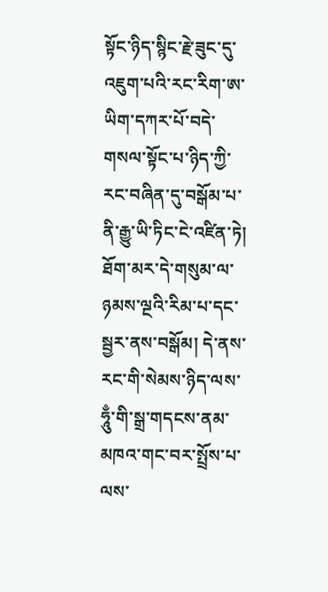སྟོང་ཉིད་སྙིང་རྗེ་ཟུང་དུ་འཇུག་པའི་རང་རིག་ཨ་ཡིག་དཀར་པོ་བདེ་གསལ་སྟོང་པ་ཉིད་ཀྱི་རང་བཞིན་དུ་བསྒོམ་པ་ནི་རྒྱུ་ཡི་ཏིང་ངེ་འཛིན་ཏེ། ཐོག་མར་དེ་གསུམ་ལ་ཉམས་ལྔའི་རིམ་པ་དང་སྦྱར་ནས་བསྒོམ། དེ་ནས་རང་གི་སེམས་ཉིད་ལས་ཧཱུྃ་གི་སྒྲ་གདངས་ནམ་མཁའ་གང་བར་སྤྲོས་པ་ལས་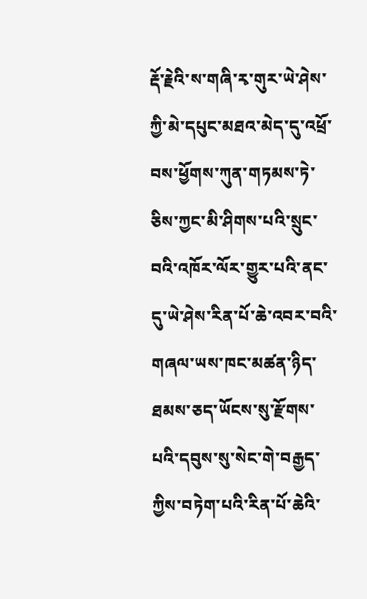རྡོ་རྗེའི་ས་གཞི་རྭ་གུར་ཡེ་ཤེས་ཀྱི་མེ་དཔུང་མཐའ་མེད་དུ་འཕྲོ་བས་ཕྱོགས་ཀུན་གཏམས་ཏེ་ཅིས་ཀྱང་མི་ཤིགས་པའི་སྲུང་བའི་འཁོར་ལོར་གྱུར་པའི་ནང་དུ་ཡེ་ཤེས་རིན་པོ་ཆེ་འབར་བའི་གཞལ་ཡས་ཁང་མཚན་ཉིད་ཐམས་ཅད་ཡོངས་སུ་རྫོགས་པའི་དབུས་སུ་སེང་གེ་བརྒྱད་ཀྱིས་བཏེག་པའི་རིན་པོ་ཆེའི་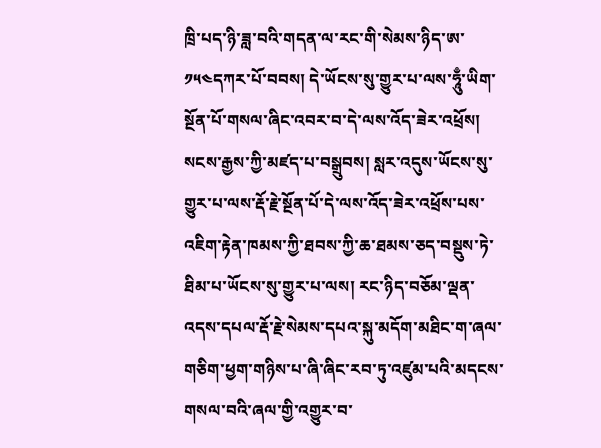ཁྲི་པད་ཉི་ཟླ་བའི་གདན་ལ་རང་གི་སེམས་ཉིད་ཨ་
༡༥༤དཀར་པོ་བབས། དེ་ཡོངས་སུ་གྱུར་པ་ལས་ཧཱུྃ་ཡིག་སྔོན་པོ་གསལ་ཞིང་འབར་བ་དེ་ལས་འོད་ཟེར་འཕྲོས། སངས་རྒྱས་ཀྱི་མཛད་པ་བསྒྲུབས། སླར་འདུས་ཡོངས་སུ་གྱུར་པ་ལས་རྡོ་རྗེ་སྔོན་པོ་དེ་ལས་འོད་ཟེར་འཕྲོས་པས་འཇིག་རྟེན་ཁམས་ཀྱི་ཐབས་ཀྱི་ཆ་ཐམས་ཅད་བསྡུས་ཏེ་ཐིམ་པ་ཡོངས་སུ་གྱུར་པ་ལས། རང་ཉིད་བཅོམ་ལྡན་འདས་དཔལ་རྡོ་རྗེ་སེམས་དཔའ་སྐུ་མདོག་མཐིང་ག་ཞལ་གཅིག་ཕྱག་གཉིས་པ་ཞི་ཞིང་རབ་ཏུ་འཛུམ་པའི་མདངས་གསལ་བའི་ཞལ་གྱི་འགྱུར་བ་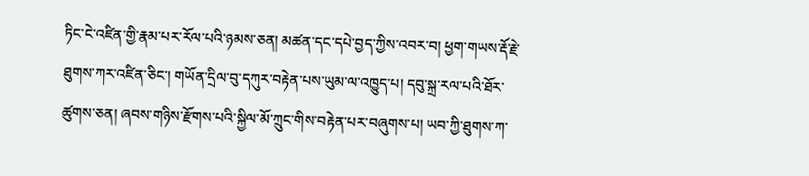ཏིང་ངེ་འཛིན་གྱི་རྣམ་པར་རོལ་པའི་ཉམས་ཅན། མཚན་དང་དཔེ་བྱད་ཀྱིས་འབར་བ། ཕྱག་གཡས་རྡོ་རྗེ་ཐུགས་ཀར་འཛིན་ཅིང་། གཡོན་དྲིལ་བུ་དཀུར་བརྟེན་པས་ཡུམ་ལ་འཁྱུད་པ། དབུ་སྐྲ་རལ་པའི་ཐོར་ཚུགས་ཅན། ཞབས་གཉིས་རྫོགས་པའི་སྐྱིལ་མོ་ཀྲུང་གིས་བརྟེན་པར་བཞུགས་པ། ཡབ་ཀྱི་ཐུགས་ཀ་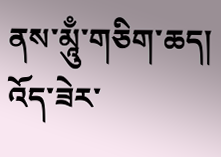ནས་མཱུྃ་གཅིག་ཆད། འོད་ཟེར་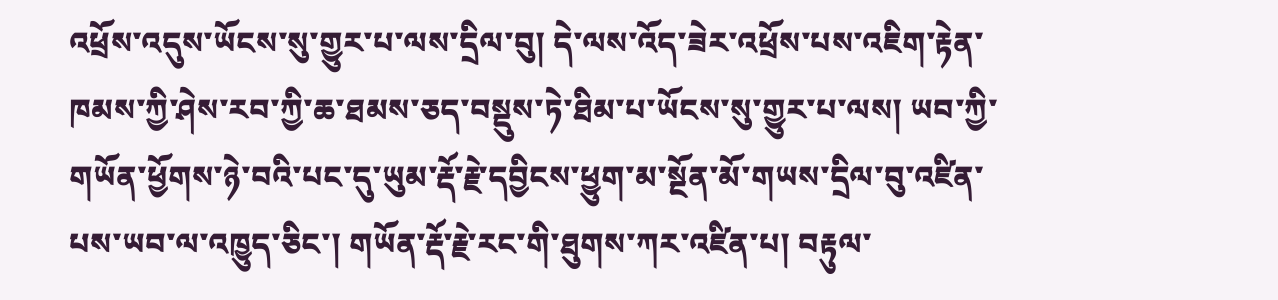འཕྲོས་འདུས་ཡོངས་སུ་གྱུར་པ་ལས་དྲིལ་བུ། དེ་ལས་འོད་ཟེར་འཕྲོས་པས་འཇིག་རྟེན་ཁམས་ཀྱི་ཤེས་རབ་ཀྱི་ཆ་ཐམས་ཅད་བསྡུས་ཏེ་ཐིམ་པ་ཡོངས་སུ་གྱུར་པ་ལས། ཡབ་ཀྱི་གཡོན་ཕྱོགས་ཉེ་བའི་པང་དུ་ཡུམ་རྡོ་རྗེ་དབྱིངས་ཕྱུག་མ་སྔོན་མོ་གཡས་དྲིལ་བུ་འཛིན་པས་ཡབ་ལ་འཁྱུད་ཅིང་། གཡོན་རྡོ་རྗེ་རང་གི་ཐུགས་ཀར་འཛིན་པ། བརྟུལ་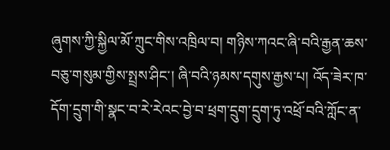ཞུགས་ཀྱི་སྐྱིལ་མོ་ཀྲུང་གིས་འཁྲིལ་བ། གཉིས་ཀའང་ཞི་བའི་རྒྱན་ཆས་བཅུ་གསུམ་གྱིས་སྤྲས་ཤིང་། ཞི་བའི་ཉམས་དགུས་རྒྱས་པ། འོད་ཟེར་ཁ་དོག་དྲུག་གི་སྣང་བ་རེ་རེའང་བྱེ་བ་ཕྲག་དྲུག་དྲུག་ཏུ་འཕྲོ་བའི་ཀློང་ན་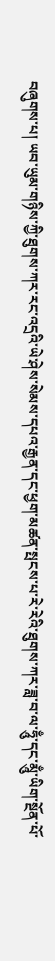བཞུགས་པ། ཡབ་ཡུམ་གཉིས་ཀྱི་ཐུགས་ཀར་རང་འདྲའི་ཡེ་ཤེས་སེམས་དཔའ་རྒྱན་དང་ཕྱག་མཚན་སྤངས་པ་རེ་རེའི་ཐུགས་ཀར་ཟླ་བ་ལ་ཧཱུྃ་དང་མཱུྃ་ཡིག་སྔོན་པོ་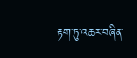རྟག་ཏུ་འཆར་བཞིན་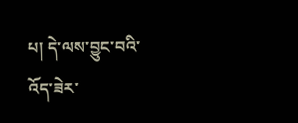པ། དེ་ལས་བྱུང་བའི་འོད་ཟེར་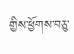གྱིས་ཕྱོགས་བཅུ་